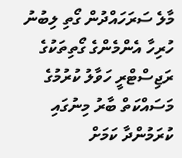މާލެ ސަރަހައްދުން ގޯތި ލިބުނު ހުރިހާ އެންމެންގެ ގޯތިތަކުގެ ރަޖިސްޓްރީ ހަވާލު ކުރުމުގެ މަސައްކަތް ބާރު މިނުގައި ކުރަމުންދާ ކަމަށް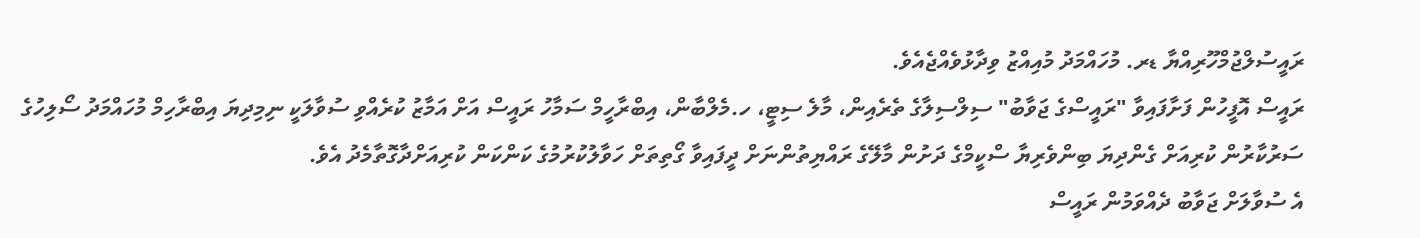ރައީސުލްޖުމްހޫރިއްޔާ ޑރ. މުހައްމަދު މުއިއްޒު ވިދާޅުވެއްޖެއެވެ.
ރައީސް އޮފީހުން ފަށާފައިވާ "ރައީސްގެ ޖަވާބު" ސިލްސިލާގެ ތެރެއިން، މާލެ ސިޓީ، ހ.މެލްބާން، އިބްރާހީމް ސަމާހު ރައީސް އަށް އަމާޒު ކުރެއްވި ސުވާލަކީ ނިމިދިޔަ އިބްރާހިމް މުހައްމަދު ސޯލިހުގެ ސަރުކާރުން ކުރިއަށް ގެންދިޔަ ބިންވެރިޔާ ސްކީމްގެ ދަށުން މާލޭގެ ރައްޔިތުންނަށް ދީފައިވާ ގޯތިތަށް ހަވާލުކުރުމުގެ ކަންކަން ކުރިއަށްދާގޮތާމެދު އެވެ.
އެ ސުވާލަށް ޖަވާބު ދެއްވަމުން ރައީސް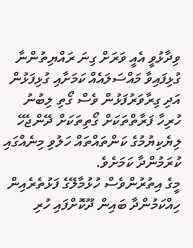ވިދާޅުވީ އެއީ ވަރަށް ގިނަ ރައްޔިތުންނާ ގުޅިފައިވާ މައްސަލައެއް ކަމަށާއި ގުޅިފަޅުން އަދި ގިރާވަރުފަޅުން ވެސް ގޯތި ލިބުނު ހުރިހާ ފަރާތްތަކަށް ގޯތިތަކަށް ދޭންޖެހޭ ލިޔެކިޔުމުގެ ކަންތައްތައް ހަލުވި މިނެއްގައި ކުރަމުންދާ ކަމަށެވެ.
މީގެ އިތުރުންވެސް ހުޅުމާލޭގެ ފަޅުތެރެއިން ހިއްކަމުންދާ ބައިން ދޫކޮށްފައި ހުރި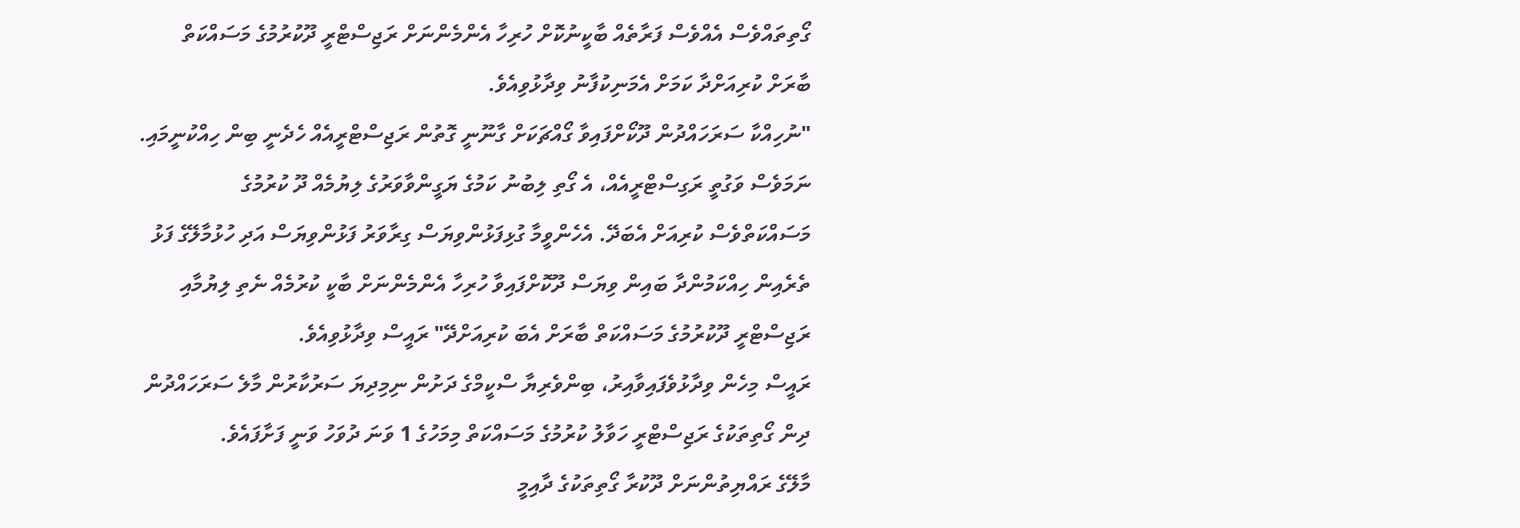ގޯތިތައްވެސް އެއްވެސް ފަރާތެއް ބާކީނުކޮށް ހުރިހާ އެންމެންނަށް ރަޖިސްޓްރީ ދޫކުރުމުގެ މަސައްކަތް ބާރަށް ކުރިއަށްދާ ކަމަށް އެމަނިކުފާނު ވިދާޅުވިއެވެ.
"ނުހިއްކާ ސަރަހައްދުން ދޫކޯށްފައިވާ ގޯއްޗަކަށް ގާނޫނީ ގޮތުން ރަޖިސްޓްރީއެއް ހެދެނީ ބިން ހިއްކުނީމައި. ނަމަވެސް ވަގުތީ ރަގިސްޓްރީއެއް، އެ ގޯތި ލިބުނު ކަމުގެ ޔަގީންވާވަރުގެ ލިޔުމެއް ދޫ ކުރުމުގެ މަސައްކަތްވެސް ކުރިއަށް އެބަދޭ. އެހެންވީމާ ގުޅިފަޅުންވިޔަސް ގިރާވަރު ފަޅުންވިޔަސް އަދި ހުޅުމާލޭގެ ފަޅު ތެރެއިން ހިއްކަމުންދާ ބައިން ވިޔަސް ދޫކޮށްފައިވާ ހުރިހާ އެންމެންނަށް ބާކީ ކުރުމެއް ނެތި ލިޔުމާއި ރަޖިސްޓްރީ ދޫކުރުމުގެ މަސައްކަތް ބާރަށް އެބަ ކުރިއަށްދޭ" ރައީސް ވިދާޅުވިއެވެ.
ރައީސް މިހެން ވިދާޅުވެފައިވާއިރު، ބިންވެރިޔާ ސްކީމްގެ ދަށުން ނިމިދިޔަ ސަރުކާރުން މާލެ ސަރަހައްދުން ދިން ގޯތިތަކުގެ ރަޖިސްޓްރީ ހަވާލު ކުރުމުގެ މަސައްކަތް މިމަހުގެ 1 ވަނަ ދުވަހު ވަނީ ފަށާފައެވެ.
މާލޭގެ ރައްޔިތުންނަށް ދޫކުރާ ގޯތިތަކުގެ ދާއިމީ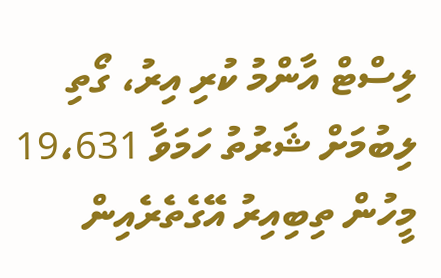ލިސްޓް އާންމު ކުރި އިރު، ގޯތި ލިބުމަށް ޝަރުތު ހަމަވާ 19،631 މީހުން ތިބިއިރު އޭގެތެރެއިން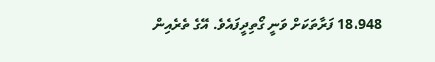18،948 ފަރާތަކަށް ވަނީ ގޯތިދީފައެވެ. އޭގެ ތެރެއިން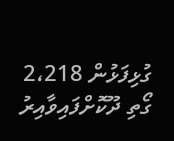ގުޅިފަޅުން 2،218 ގޯތި ދޫކޮށްފައިވާއިރު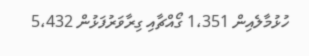ހުޅުމާލެއިން 1،351 ގޯއްޗާއި ގިރާވަރުފަޅުން 5،432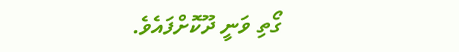ގޯތި ވަނީ ދޫކޮށްފައެވެ.